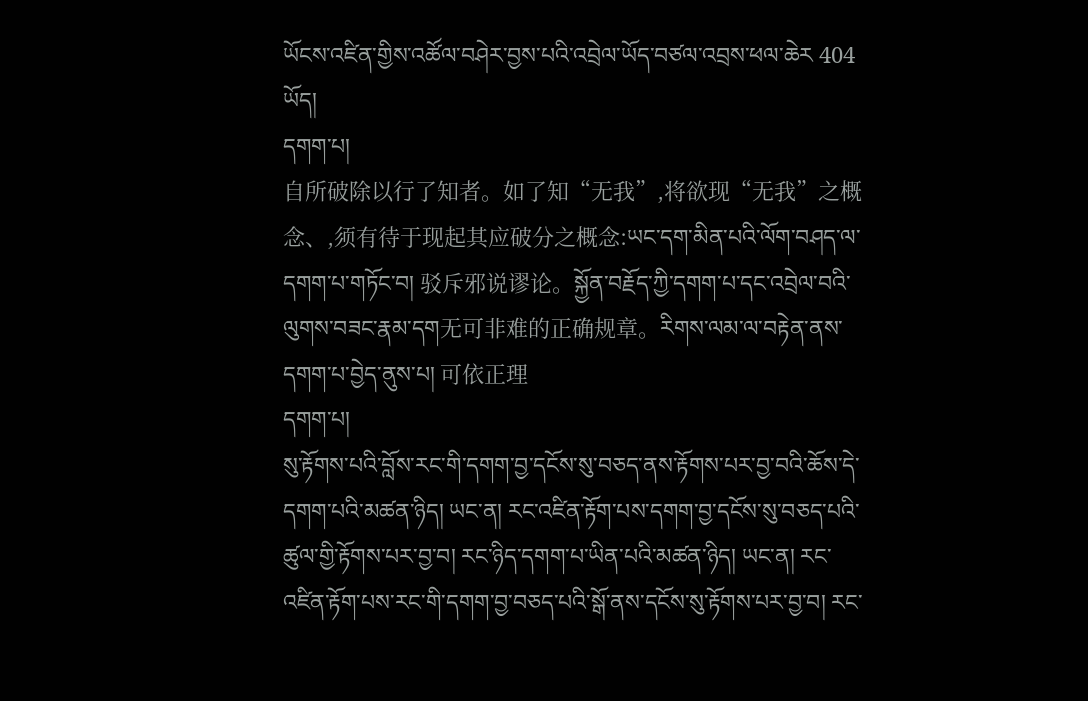ཡོངས་འཛིན་གྱིས་འཚོལ་བཤེར་བྱས་པའི་འབྲེལ་ཡོད་བཙལ་འབྲས་ཕལ་ཆེར 404 ཡོད།
དགག་པ།
自所破除以行了知者。如了知“无我”,将欲现“无我”之概念、,须有待于现起其应破分之概念:ཡང་དག་མིན་པའི་ལོག་བཤད་ལ་དགག་པ་གཏོང་བ། 驳斥邪说谬论。སྐྱོན་བརྗོད་ཀྱི་དགག་པ་དང་འབྲེལ་བའི་ལུགས་བཟང་རྣམ་དག无可非难的正确规章。རིགས་ལམ་ལ་བརྟེན་ནས་དགག་པ་བྱེད་ནུས་པ། 可依正理
དགག་པ།
སུ་རྟོགས་པའི་བློས་རང་གི་དགག་བྱ་དངོས་སུ་བཅད་ནས་རྟོགས་པར་བྱ་བའི་ཆོས་དེ་དགག་པའི་མཚན་ཉིད། ཡང་ན། རང་འཛིན་རྟོག་པས་དགག་བྱ་དངོས་སུ་བཅད་པའི་ཚུལ་གྱི་རྟོགས་པར་བྱ་བ། རང་ཉིད་དགག་པ་ཡིན་པའི་མཚན་ཉིད། ཡང་ན། རང་འཛིན་རྟོག་པས་རང་གི་དགག་བྱ་བཅད་པའི་སྒོ་ནས་དངོས་སུ་རྟོགས་པར་བྱ་བ། རང་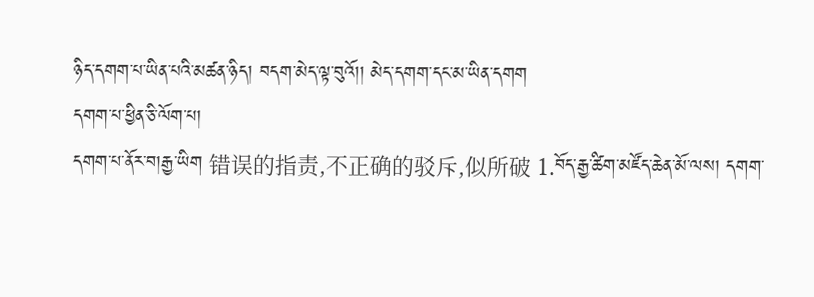ཉིད་དགག་པ་ཡིན་པའི་མཚན་ཉིད། བདག་མེད་ལྟ་བུའོ།། མེད་དགག་དང་མ་ཡིན་དགག
དགག་པ་ཕྱིན་ཅི་ལོག་པ།
དགག་པ་ནོར་བ།རྒྱ་ཡིག 错误的指责,不正确的驳斥,似所破 1.བོད་རྒྱ་ཚིག་མཛོད་ཆེན་མོ་ལས། དགག་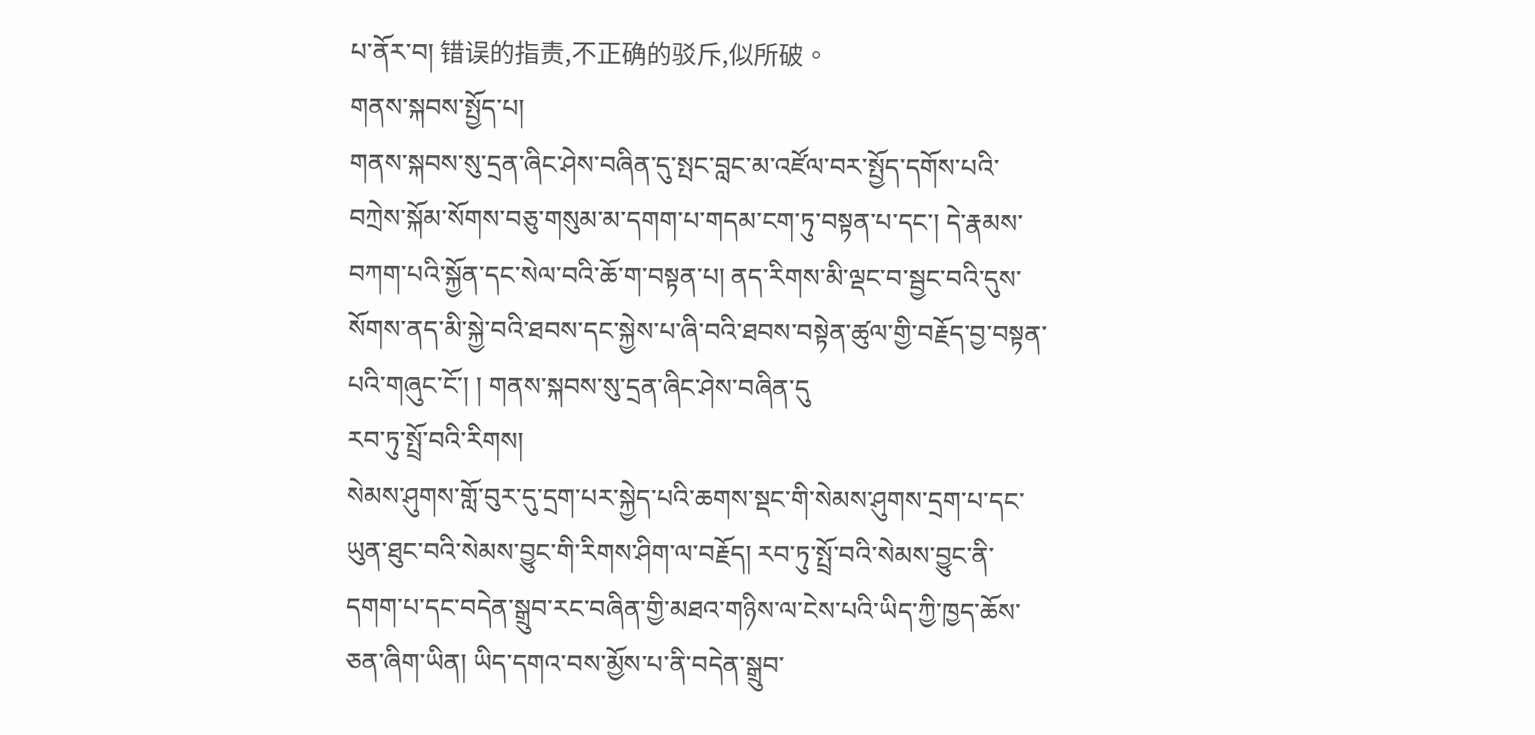པ་ནོར་བ། 错误的指责,不正确的驳斥,似所破。
གནས་སྐབས་སྤྱོད་པ།
གནས་སྐབས་སུ་དྲན་ཞིང་ཤེས་བཞིན་དུ་སྤང་བླང་མ་འཛོལ་བར་སྤྱོད་དགོས་པའི་བཀྲེས་སྐོམ་སོགས་བཅུ་གསུམ་མ་དགག་པ་གདམ་ངག་ཏུ་བསྟན་པ་དང་། དེ་རྣམས་བཀག་པའི་སྐྱོན་དང་སེལ་བའི་ཆོ་ག་བསྟན་པ། ནད་རིགས་མི་ལྡང་བ་སྦྱང་བའི་དུས་སོགས་ནད་མི་སྐྱེ་བའི་ཐབས་དང་སྐྱེས་པ་ཞི་བའི་ཐབས་བསྟེན་ཚུལ་གྱི་བརྗོད་བྱ་བསྟན་པའི་གཞུང་ངོ་། ། གནས་སྐབས་སུ་དྲན་ཞིང་ཤེས་བཞིན་དུ
རབ་ཏུ་སྤྲོ་བའི་རིགས།
སེམས་ཤུགས་གློ་བུར་དུ་དྲག་པར་སྐྱེད་པའི་ཆགས་སྡང་གི་སེམས་ཤུགས་དྲག་པ་དང་ཡུན་ཐུང་བའི་སེམས་བྱུང་གི་རིགས་ཤིག་ལ་བརྗོད། རབ་ཏུ་སྤྲོ་བའི་སེམས་བྱུང་ནི་དགག་པ་དང་བདེན་སྒྲུབ་རང་བཞིན་གྱི་མཐའ་གཉིས་ལ་ངེས་པའི་ཡིད་ཀྱི་ཁྱད་ཆོས་ཅན་ཞིག་ཡིན། ཡིད་དགའ་བས་མྱོས་པ་ནི་བདེན་སྒྲུབ་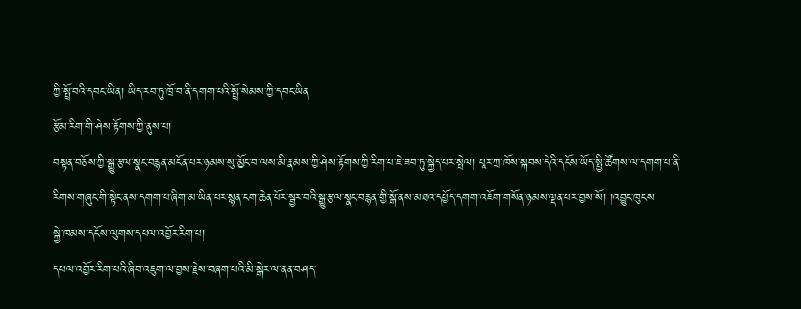ཀྱི་སྤྲོ་བའི་དབང་ཡིན། ཡིད་རབ་ཏུ་ཁྲོ་བ་ནི་དགག་པའི་སྤྲོ་སེམས་ཀྱི་དབང་ཡིན
རྩོམ་རིག་གི་ཤེས་རྟོགས་ཀྱི་ནུས་པ།
བསྟན་བཅོས་ཀྱི་སྒྱུ་རྩལ་སྣང་བརྙན་མངོན་པར་ཉམས་སུ་མྱོང་བ་ལས་མི་རྣམས་ཀྱི་ཤེས་རྟོགས་ཀྱི་རིག་པ་ཇེ་ཟབ་ཏུ་སྐྱེད་པར་སྤེལ། པཱར་ཀྲ་ཁོས་སྐབས་དེའི་དངོས་ཡོད་སྤྱི་ཚོགས་ལ་དགག་པ་ནི་རིགས་གཞུང་གི་སྟེང་ནས་དགག་པ་ཞིག་མ་ཡིན་པར་སྙན་ངག་ཆེན་པོར་སྦྱར་བའི་སྒྱུ་རྩལ་སྣང་བརྙན་གྱི་སྒོ་ནས་མཐའ་དཔྱོད་དགག་འཇོག་གསོན་ཉམས་ལྡན་པར་བྱས་སོ། །འབྱུང་ཁུངས
སྐྱེ་ཁམས་དངོས་ལུགས་དཔལ་འབྱོར་རིག་པ།
དཔལ་འབྱོར་རིག་པའི་ཞིབ་འཇུག་ལ་བྱས་རྗེས་བཞག་པའི་མི་སྒེར་ལ་ནན་བཤད་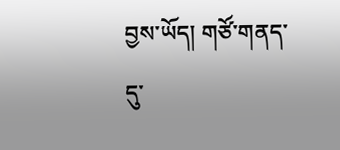བྱས་ཡོད། གཙོ་གནད་དུ་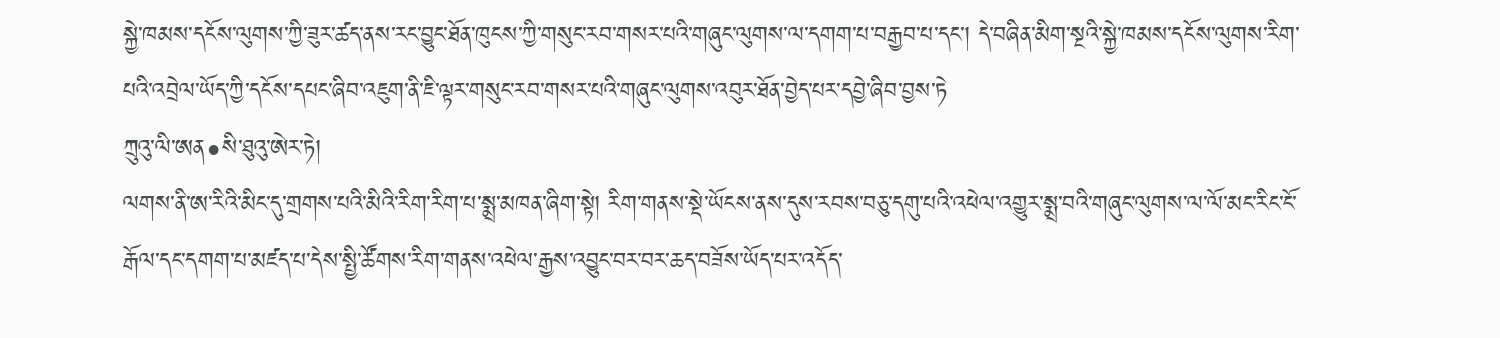སྐྱེ་ཁམས་དངོས་ལུགས་ཀྱི་ཟུར་ཚད་ནས་རང་བྱུང་ཐོན་ཁུངས་ཀྱི་གསུང་རབ་གསར་པའི་གཞུང་ལུགས་ལ་དགག་པ་བརྒྱབ་པ་དང་། དེ་བཞིན་མིག་སྔའི་སྐྱེ་ཁམས་དངོས་ལུགས་རིག་པའི་འབྲེལ་ཡོད་ཀྱི་དངོས་དཔང་ཞིབ་འཇུག་ནི་ཇི་ལྟར་གསུང་རབ་གསར་པའི་གཞུང་ལུགས་འབུར་ཐོན་བྱེད་པར་དབྱེ་ཞིབ་བྱས་ཏེ
ཀྲུའུ་ལི་ཨན•སི་ཐུའུ་ཨེར་ཏེ།
ལགས་ནི་ཨ་རིའི་མིང་དུ་གྲགས་པའི་མིའི་རིག་རིག་པ་སྨྲ་མཁན་ཞིག་སྟེ། རིག་གནས་སྡེ་ཡོངས་ནས་དུས་རབས་བཅུ་དགུ་པའི་འཕེལ་འགྱུར་སྨྲ་བའི་གཞུང་ལུགས་ལ་ལོ་མང་རིང་ངོ་རྒོལ་དང་དགག་པ་མཛད་པ་དེས་སྤྱི་ཚོགས་རིག་གནས་འཕེལ་རྒྱས་འབྱུང་བར་བར་ཆད་བཟོས་ཡོད་པར་འདོད་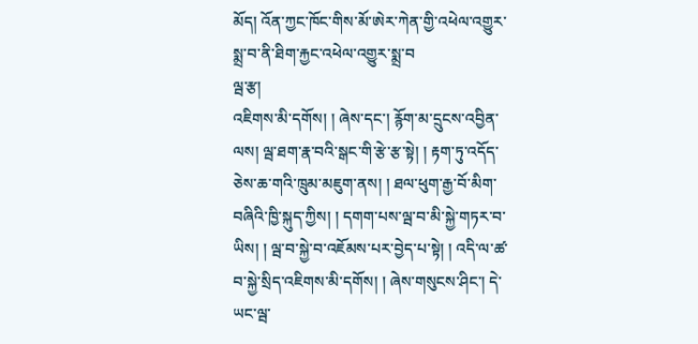མོད། འོན་ཀྱང་ཁོང་གིས་མོ་ཨེར་ཀེན་གྱི་འཕེལ་འགྱུར་སྨྲ་བ་ནི་ཐིག་རྐྱང་འཕེལ་འགྱུར་སྨྲ་བ
ལྦ་རྩ།
འཇིགས་མི་དགོས། ། ཞེས་དང་། རྙོག་མ་དྲུངས་འབྱིན་ལས། ལྦ་ཐག་རྣ་བའི་སྒང་གི་རྩེ་རྩ་སྟེ། ། རྟག་ཏུ་འདོད་ཅེས་ཆ་གའི་ཁྲུམ་མཇུག་ནས། ། ཐལ་ཕུག་རྒྱ་བོ་མིག་བཞིའི་ཁྱི་སྐུད་ཀྱིས། ། དགག་པས་ལྦ་བ་མི་སྐྱེ་གཏར་བ་ཡིས། ། ལྦ་བ་སྐྱེ་བ་འཇོམས་པར་བྱེད་པ་སྟེ། ། འདི་ལ་ཚ་བ་སྐྱེ་སྲིད་འཇིགས་མི་དགོས། ། ཞེས་གསུངས་ཤིང་། དེ་ཡང་ལྦ་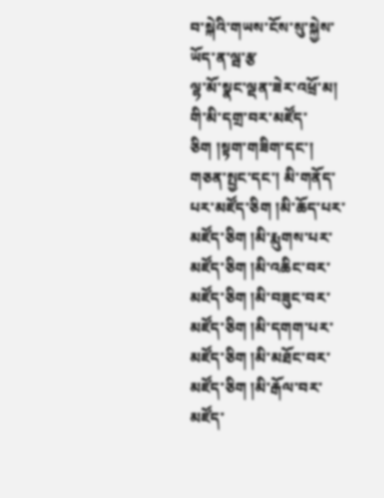བ་སྐེའི་གཡས་ངོས་སུ་སྐྱེས་ཡོད་ན་ལྦ་རྩ
ལྷ་མོ་སྣང་ལྡན་ཟེར་འཕྲོ་མ།
གི་མི་དགྲ་བར་མཛོད་ཅིག །སྟག་གཟིག་དང་། གཅན་སྤྱང་དང་། མི་གནོད་པར་མཛོད་ཅིག །མི་ཆོད་པར་མཛོད་ཅིག །མི་རྨུགས་པར་མཛོད་ཅིག །མི་འཆིང་བར་མཛོད་ཅིག །མི་བཟུང་བར་མཛོད་ཅིག །མི་དགག་པར་མཛོད་ཅིག །མི་མཐོང་བར་མཛོད་ཅིག །མི་རྒོལ་བར་མཛོད་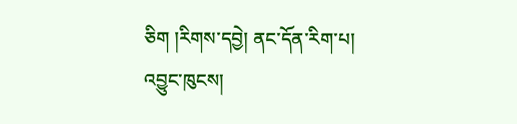ཅིག །རིགས་དབྱེ། ནང་དོན་རིག་པ། འབྱུང་ཁུངས།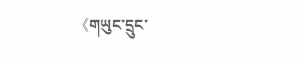《གཡུང་དྲུང་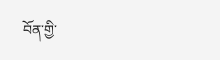བོན་གྱི་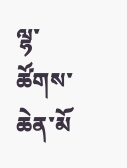ལྷ་ཚོགས་ཆེན་མོ